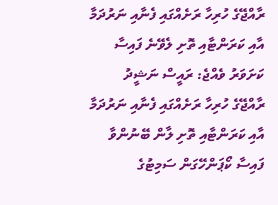ރާއްޖޭގެ ހުރިހާ ރަށެއްގައި ފެނާއި ނަރުދަމާ އާއި ކަރަންޓާއި ތޮށި ލެވޭނެ ފައިސާ ކަށަވަރު ވެއްޖެ: ރައީސް ނަޝީދު
ރާއްޖޭގެ ހުރިހާ ރަށެއްގައި ފެނާއި ނަރުދަމާ އާއި ކަރަންޓާއި ތޮށި ލާން ބޭނުންވާ ފައިސާ ކޯޕަންހޭގަން ސަމިޓުގެ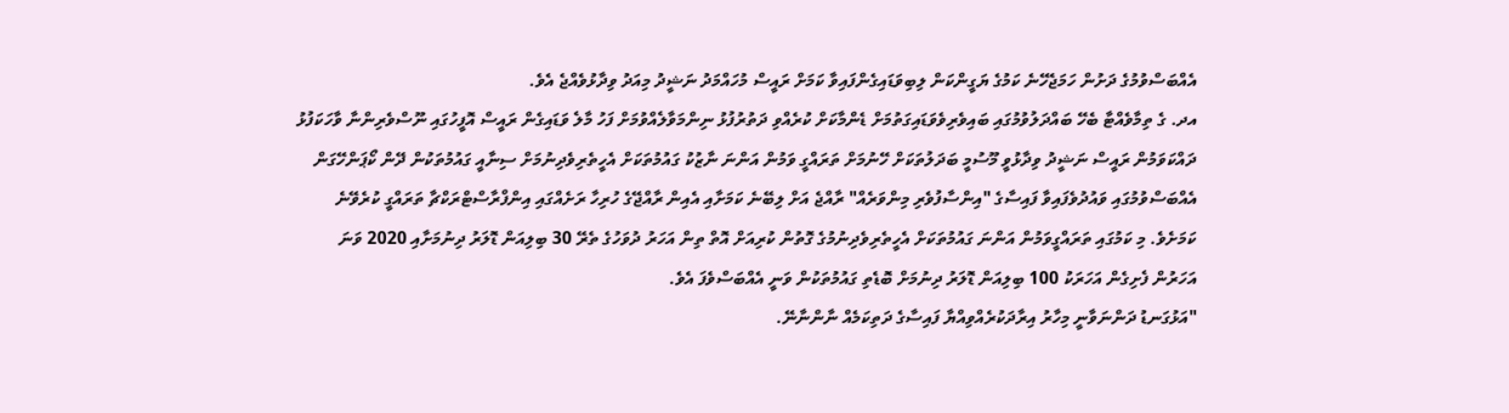އެއްބަސްވުމުގެ ދަށުން ހަމަޖެހޭނެ ކަމުގެ ޔަގީންކަން ލިބިވަޑައިގެންފައިވާ ކަމަށް ރައީސް މުހައްމަދު ނަޝީދު މިއަދު ވިދާޅުވެއްޖެ އެވެ.
އދ. ގެ ތިމާވެއްޓާ ބެހޭ ބައްދަލުވުމުގައި ބައިވެރިވެވަޑައިގަތުމަށް ޑެންމާކަށް ކުރެއްވި ދަތުރުފުޅު ނިންމަވާލެއްވުމަށް ފަހު މާލެ ވަޑައިގެން ރައީސް އޮފީހުގައި ނޫސްވެރިންނާ ވާހަކަފުޅު ދައްކަވަމުން ރައީސް ނަޝީދު ވިދާޅުވީ މޫސުމީ ބަދަލުތަކަށް ހޭނުމަށް ތަރައްގީ ވަމުން އަންނަ ނާޒުކު ގައުމުތަކަށް އެހީތެރިވެދިނުމަށް ސިނާއީ ގައުމުތަކުން ދޭން ކޯޕަންހޭގަން އެއްބަސްވުމުގައި ވައުދުވެފައިވާ ފައިސާގެ "އިންސާފުވެރި މިންވަރެއް" ރާއްޖެ އަށް ލިބޭނެ ކަމަށާއި އެއިން ރާއްޖޭގެ ހުރިހާ ރަށެއްގައި އިންފްރާސްޓްރަކްޗާ ތަރައްގީ ކުރެވޭނެ ކަމަށެވެ. މި ކަމުގައި ތަރައްގީވަމުން އަންނަ ގައުމުތަކަށް އެހީތެރިވެދިނުމުގެ ގޮތުން ކުރިއަށް އޮތް ތިން އަހަރު ދުވަހުގެ ތެރޭ 30 ބިލިއަން ޑޮލަރު ދިނުމަށާއި 2020 ވަނަ އަހަރުން ފެށިގެން އަހަރަކު 100 ބިލިއަން ޑޮލަރު ދިނުމަށް ބޮޑެތި ގައުމުތަކުން ވަނީ އެއްބަސްވެފަ އެވެ.
"އަޅުގަނޑު ދަންނަވާނީ މިހާރު އިރާދަކުރެއްވިއްޔާ ފައިސާގެ ދަތިކަމެއް ނާންނާނޭ.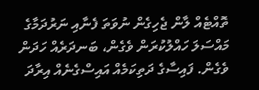ތޮއްޓެއް ލާން ޖެހިގެން ނުވަތަ ފެނާއި ނަރުދަމާގެ މައްސަލަ ހައްލުކުރަން ވެގެން، ބަނދަރެއް ހަދަން ވެގެން. ފައިސާގެ ދަތިކަމެއް އައިސްގެނެއް އިރާދަ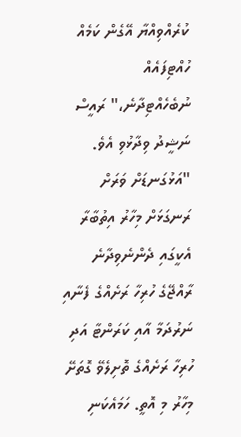ކުރެއްވިއްޔާ އޭގެން ކަމެއް ހުއްޓިފައެއް ނުބެހެއްޓިދާނެ،" ރައީސް ނަޝީދު ވިދާޅުވި އެވެ. "އަޅުގަނޑަށް ވަރަށް ރަނގަޅަށް މިހާރު އިތުބާރާ އެކީގައި ދެންނެވިދާނެ ރާއްޖޭގެ ހުރިހާ ރަށެއްގެ ފެނާއި ނަރުދަމާ އާއި ކަރަންޓާ އަދި ހުރިހާ ރަށެއްގެ ތޮށިލެވޭ ގޮތަށޭ މިހާރު މި އޮތީ. ހަމައެކަނި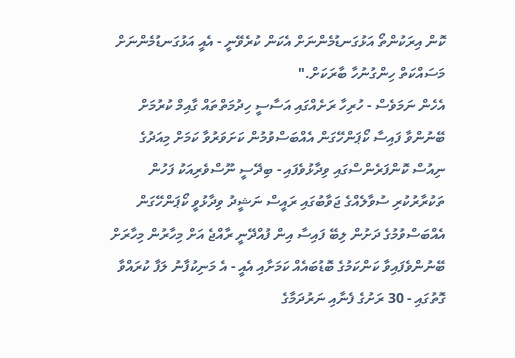ކޮން އިރަކުންތޯ އަޅުގަނޑުމެންނަށް އެކަން ކުރެވޭނީ - އެއީ އަޅުގަނޑުމެންނަށް މަސައްކަތް ހިންގުނުހާ ބާރަކަށް."
އެހެން ނަމަވެސް - ހުރިހާ ރަށެއްގައި އަސާސީ ހިދުމަތްތައް ގާއިމް ކުރުމަށް ބޭނުންވާ ފައިސާ ކޯޕަންހޭގަން އެއްބަސްވުމުން ކަށަވަރުވާ ކަމަށް މިއަދުގެ ނިއުސް ކޮންފަރެންސްގައި ވިދާޅުވެފައި - ބިދޭސީ ނޫސްވެރިއަކު ފަހުން ތަކުރާރުކުރި ސުވާލެއްގެ ޖަވާބުގައި ރައީސް ނަޝީދު ވިދާޅުވީ ކޯޕަންހޭގަން އެއްބަސްވުމުގެ ދަށުން ލިބޭ ފައިސާ އިން ފުއްދޭނީ ރާއްޖެ އަށް މިހާރުން މިހާރަށް ބޭނުންވެފައިވާ ކަންކަމުގެ ބޮޑުބައެއް ކަމަށާއި އެއީ - އެ މަނިކުފާނު ލަފާ ކުރައްވާ ގޮތުގައި - 30 ރަށުގެ ފެނާއި ނަރުދަމާގެ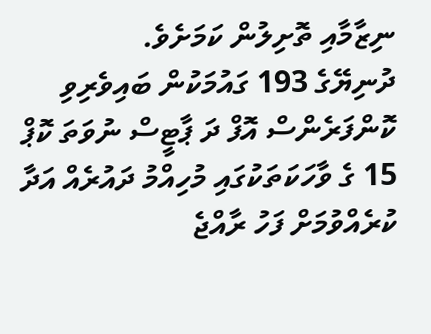ނިޒާމާއި ތޮށިލުން ކަމަށެވެ.
ދުނިޔޭގެ 193 ގައުމަކުން ބައިވެރިވި ކޮންފަރެންސް އޮފް ދަ ޕާޓީސް ނުވަތަ ކޮޕް 15 ގެ ވާހަކަތަކުގައި މުހިއްމު ދައުރެއް އަދާ ކުރެއްވުމަށް ފަހު ރާއްޖެ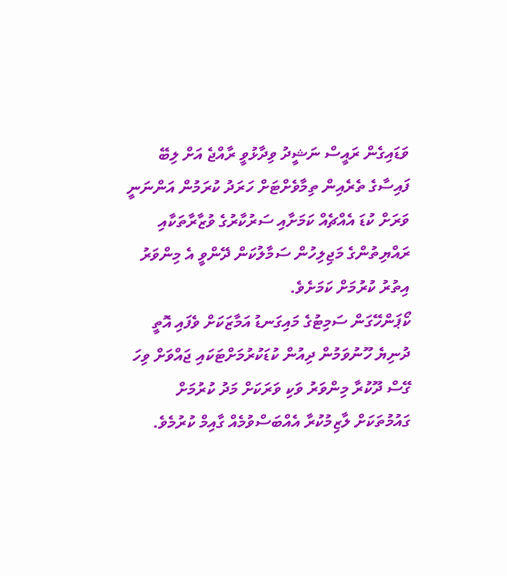ވަޑައިގެން ރައީސް ނަޝީދު ވިދާޅުވީ ރާއްޖެ އަށް ލިބޭ ފައިސާގެ ތެރެއިން ތިމާވެށްޓަށް ހަރަދު ކުރަމުން އަންނަނީ ވަރަށް ކުޑަ އެއްޗެއް ކަމަށާއި ސަރުކާރުގެ ވުޒާރާތަކާއި ރައްޔިތުންގެ މަޖިލިހުން ސަމާލުކަން ދޭންވީ އެ މިންވަރު އިތުރު ކުރުމަށް ކަމަށެވެ.
ކޯޕަންހޭގަން ސަމިޓުގެ މައިގަނޑު އަމާޒަކަށް ވެފައި އޮތީ ދުނިޔެ ހޫނުވަމުން ދިއުން ކުޑަކުރުމަށްޓަކައި ޖައްވަށް ވިހަ ގޭސް ދޫކުރާ މިންވަރު ވަކި ވަރަކަށް މަދު ކުރުމަށް ގައުމުތަކަށް ލާޒިމުކުރާ އެއްބަސްވުމެއް ގާއިމް ކުރުމެވެ.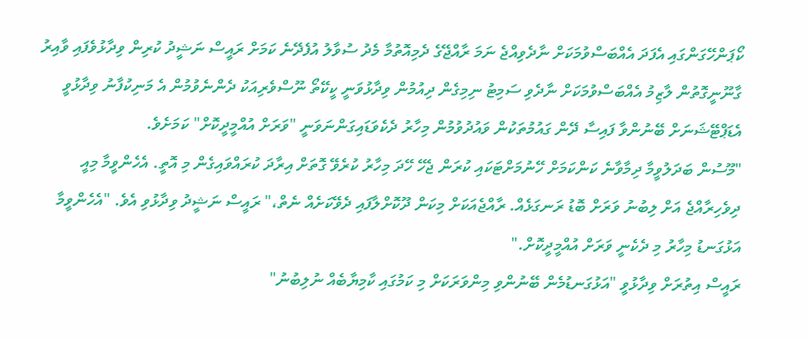ކޯޕަންހޭގަންގައި އެފަދަ އެއްބަސްވުމަކަށް ނާދެވިއްޖެ ނަމަ ރާއްޖޭގެ ދެމިއޮތުމާ މެދު ސުވާލު އުފެދޭނެ ކަމަށް ރައީސް ނަޝީދު ކުރިން ވިދާޅުވެފައި ވާއިރު ގާނޫނީގޮތުން ލާޒިމު އެއްބަސްވުމަކަށް ނާދެވި ސަމިޓު ނިމިގެން ދިއުމުން ވިދާޅުވަނީ ކީކޭތޯ ނޫސްވެރިއަކު ދެންނެވުމުން އެ މަނިކުފާނު ވިދާޅުވީ އެޑަޕްޓޭޝަނަށް ބޭނުންވާ ފައިސާ ދޭން ގައުމުތަކުން ވައުދުވުމުން މިހާރު ދެކެވަޑައިގަންނަވަނީ "ވަރަށް އުއްމީދީކޮށް" ކަމަށެވެ.
"މޫސުން ބަދަލުވީމާ ދިމާވާނެ ކަންކަމަށް ހޭނުމަށްޓަކައި ކުރަން ޖެހޭ ހޭދަ މިހާރު ކުރެވޭ ގޮތަށް އިރާދަ ކުރައްވައިގެން މި އޮތީ. އެހެންވީމާ މިއީ ދިވެހިރާއްޖެ އަށް ލިބުނު ވަރަށް ބޮޑު ރަނގަޅެއް. ރާއްޖެއަކަށް މިކަން ދޫކޮށްލާފައި ދެވޭކަށެއް ނެތް،" ރައީސް ނަޝީދު ވިދާޅުވި އެވެ. "އެހެންވީމާ އަޅުގަނޑު މިހާރު މި ދެކެނީ ވަރަށް އުއްމީދީކޮށް."
ރައީސް އިތުރަށް ވިދާޅުވީ "އަޅުގަނޑުމެން ބޭނުންވި މިންވަރަކަށް މި ކަމުގައި ކާމިޔާބެއް ނުލިބުނު"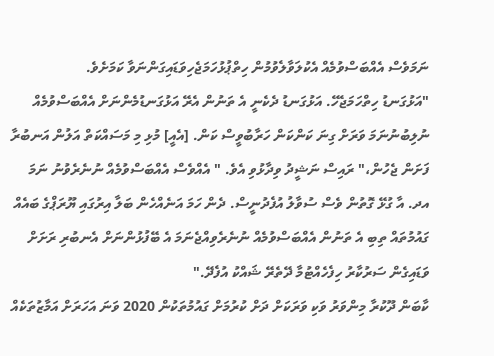ނަމަވެސް އެއްބަސްވުމެއް އެކުލަވާލެވުމުން ހިތްޕުޅުހަމަޖެހިވަޑައިގަންނަވާ ކަމަށެވެ.
"އަޅުގަނޑު ހިތްހަމަޖެހޭ. އަޅުގަނޑު ދެކެނީ އެ ތަނުން އެރޭ އަޅުގަނޑުމެންނަށް އެއްބަސްވުމެއް ނުލިބުނުނަމަ ވަރަށް ގިނަ ކަންކަން ހަރާބުވީސް ކަން. [އެއީ] މުޅި މި މަސައްކަތް އަލުން އަނބުރާ ފަށަން ޖެހުން،" ރައިސް ނަޝީދު ވިދާޅުވި އެވެ. " އެއްވެސް އެއްބަސްވުމެއް ނުނެރެވުނު ނަމަ އދ. އާ ގުޅޭ ގޮތުން ވެސް ސުވާލު އުފެދުނީސް. ދެން ހަމަ އަނެއްހެން ބަލާ އިރުގައި ޔޫރަޕްގެ ބައެއް ގައުމުތައް ތިބި އެ ތަނުން އެއްބަސްވުމެއް ނުނެރެވިއްޖެނަމަ އެ ބޭފުޅުންނަށް އެނބުރި ރަށަށް ވަޑައިގެން ސަރުކާރު ހިފެހެއްޓުމާ ދޭތެރޭ ޝައްކު އުފެދޭ."
ކާބަން ދޫކުރާ މިންވަރު ވަކި ވަރަކަށް ދަށް ކުރުމަށް ގައުމުތަކުން 2020 ވަނަ އަހަރަށް އަމާޒުތަކެއް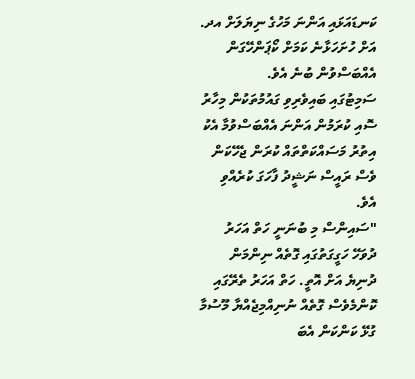ކަނޑައަޅައި އަންނަ މަހުގެ ނިޔަލަށް އދ. އަށް ހުށަހަޅާނެ ކަމަށް ކޯޕަންހޭގަން އެއްބަސްވުން ބުނެ އެވެ.
ސަމިޓުގައި ބައިވެރިވި ގައުމުތަކުން މިހާރު ސޮއި ކުރަމުން އަންނަ އެއްބަސްވުމާ އެކު އިތުރު މަސައްކަތްތައް ކުރަން ޖެހޭކަން ވެސް ރައީސް ނަޝީދު ފާހަގަ ކުރެއްވި އެވެ.
"ސައިންސް މި ބުނަނީ ހަތް އަހަރު ދުވަހޭ ހަގީގަތުގައި ގޮތެއް ނިންމަން ދުނިޔެ އަށް އޮތީ. ހަތް އަހަރު ތެރޭގައި ކޮންމެވެސް ގޮތެއް ނުނިއްމިޖެއްޔާ މޫސުމާ ގުޅޭ ކަންކަން އެބަ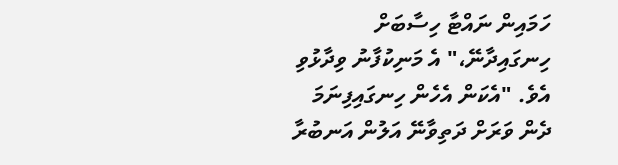ހަމައިން ނައްޓާ ހިސާބަށް ހިނގައިދާނޭ،" އެ މަނިކުފާނު ވިދާޅުވި އެވެ. "އެކަން އެހެން ހިނގައިފިނަމަ ދެން ވަރަށް ދަތިވާނޭ އަލުން އަނބުރާ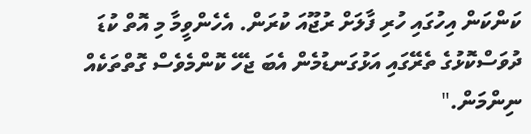ކަންކަން އިހުގައި ހުރި ފާލަށް ރުޖޫއަ ކުރަން. އެހެންވީމާ މި އޮތް ކުޑަ ދުވަސްކޮޅުގެ ތެރޭގައި އަޅުގަނޑުމެން އެބަ ޖެހޭ ކޮންމެވެސް ގޮތްތަކެއް ނިންމަން."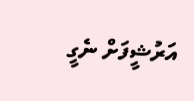އަރުޝީފަށް ނެގީ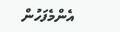އެންމެފަހުން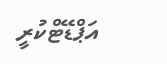އަޕްޑޭޓްކުރީ